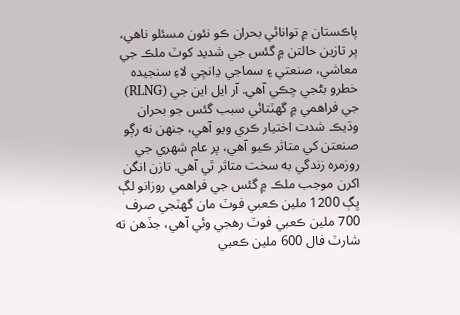پاڪستان ۾ توانائي بحران ڪو نئون مسئلو ناهي، پر تازين حالتن ۾ گئس جي شديد کوٽ ملڪ جي معاشي، صنعتي ۽ سماجي ڍانچي لاءِ سنجيده خطرو بڻجي چڪي آهي. آر ايل اين جي (RLNG) جي فراهمي ۾ گهٽتائي سبب گئس جو بحران وڌيڪ شدت اختيار ڪري ويو آهي، جنهن نه رڳو صنعتن کي متاثر ڪيو آهي، پر عام شهري جي روزمره زندگي به سخت متاثر ٿي آهي. تازن انگن اکرن موجب ملڪ ۾ گئس جي فراهمي روزانو لڳ ڀڳ 1200 ملين ڪعبي فوٽ مان گهٽجي صرف 700 ملين ڪعبي فوٽ رهجي وئي آهي، جڏهن ته شارٽ فال 600 ملين ڪعبي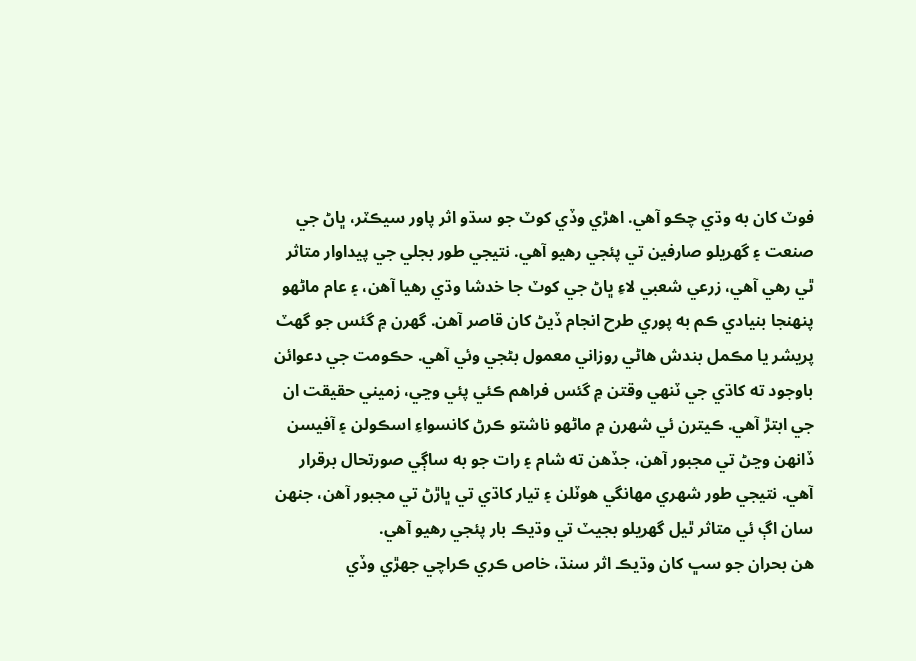فوٽ کان به وڌي چڪو آهي. اهڙي وڏي کوٽ جو سڌو اثر پاور سيڪٽر، ڀاڻ جي صنعت ۽ گهريلو صارفين تي پئجي رهيو آهي. نتيجي طور بجلي جي پيداوار متاثر ٿي رهي آهي، زرعي شعبي لاءِ ڀاڻ جي کوٽ جا خدشا وڌي رهيا آهن، ۽ عام ماڻهو پنهنجا بنيادي ڪم به پوري طرح انجام ڏيڻ کان قاصر آهن. گهرن ۾ گئس جو گهٽ پريشر يا مڪمل بندش هاڻي روزاني معمول بڻجي وئي آهي. حڪومت جي دعوائن باوجود ته کاڌي جي ٽنهي وقتن ۾ گئس فراهم ڪئي پئي وڃي، زميني حقيقت ان جي ابتڙ آهي. ڪيترن ئي شهرن ۾ ماڻهو ناشتو ڪرڻ کانسواءِ اسڪولن ۽ آفيسن ڏانهن وڃڻ تي مجبور آهن، جڏهن ته شام ۽ رات جو به ساڳي صورتحال برقرار آهي. نتيجي طور شهري مهانگي هوٽلن ۽ تيار کاڌي تي ڀاڙڻ تي مجبور آهن، جنهن سان اڳ ئي متاثر ٿيل گهريلو بجيٽ تي وڌيڪ بار پئجي رهيو آهي.
هن بحران جو سڀ کان وڌيڪ اثر سنڌ، خاص ڪري ڪراچي جهڙي وڏي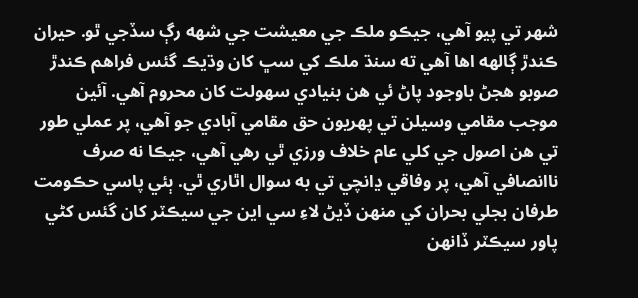شهر تي پيو آهي، جيڪو ملڪ جي معيشت جي شهه رڳ سڏجي ٿو. حيران ڪندڙ ڳالهه اها آهي ته سنڌ ملڪ کي سڀ کان وڌيڪ گئس فراهم ڪندڙ صوبو هجڻ باوجود پاڻ ئي هن بنيادي سهولت کان محروم آهي. آئين موجب مقامي وسيلن تي پهريون حق مقامي آبادي جو آهي، پر عملي طور تي هن اصول جي کلي عام خلاف ورزي ٿي رهي آهي، جيڪا نه صرف ناانصافي آهي، پر وفاقي ڍانچي تي به سوال اٿاري ٿي. ٻئي پاسي حڪومت طرفان بجلي بحران کي منهن ڏيڻ لاءِ سي اين جي سيڪٽر کان گئس کڻي پاور سيڪٽر ڏانهن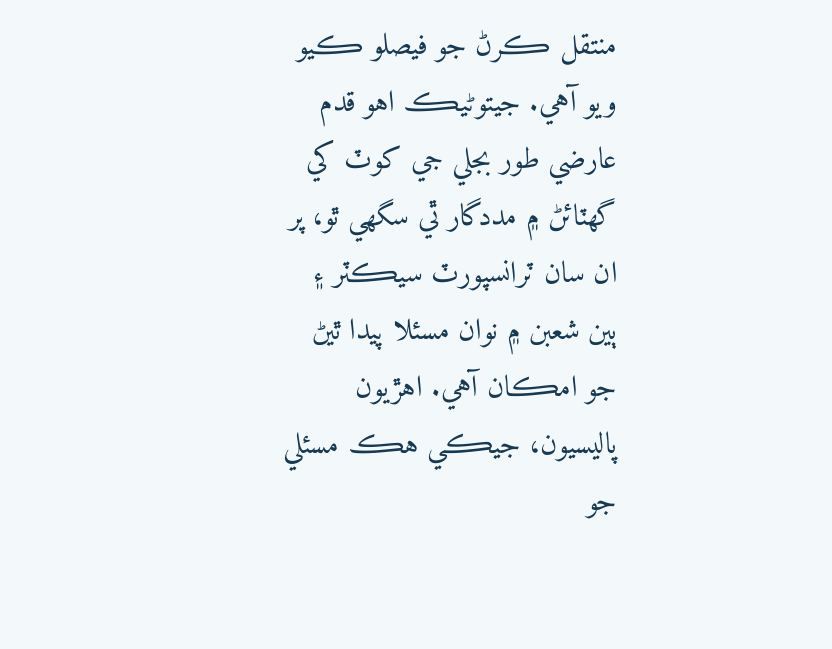منتقل ڪرڻ جو فيصلو ڪيو ويو آهي. جيتوڻيڪ اهو قدم عارضي طور بجلي جي کوٽ کي گهٽائڻ ۾ مددگار ٿي سگهي ٿو، پر ان سان ٽرانسپورٽ سيڪٽر ۽ ٻين شعبن ۾ نوان مسئلا پيدا ٿيڻ جو امڪان آهي. اهڙيون پاليسيون، جيڪي هڪ مسئلي جو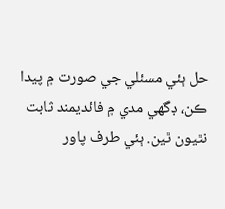حل ٻئي مسئلي جي صورت ۾ پيدا ڪن، ڊگهي مدي ۾ فائديمند ثابت نٿيون ٿين. ٻئي طرف پاور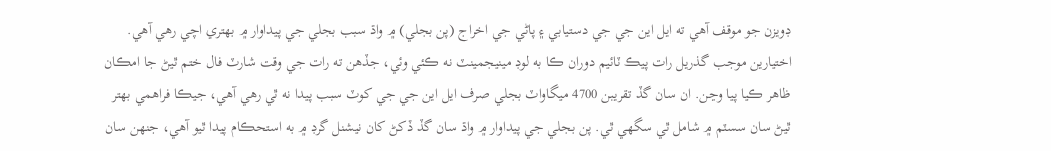ڊويزن جو موقف آهي ته ايل اين جي جي دستيابي ۽ پاڻي جي اخراج (پن بجلي) ۾ واڌ سبب بجلي جي پيداوار ۾ بهتري اچي رهي آهي. اختيارين موجب گذريل رات پيڪ ٽائيم دوران ڪا به لوڊ مينيجمينٽ نه ڪئي وئي، جڏهن ته رات جي وقت شارٽ فال ختم ٿيڻ جا امڪان ظاهر ڪيا پيا وڃن. ان سان گڏ تقريبن 4700 ميگاواٽ بجلي صرف ايل اين جي جي کوٽ سبب پيدا نه ٿي رهي آهي، جيڪا فراهمي بهتر ٿيڻ سان سسٽم ۾ شامل ٿي سگهي ٿي. پن بجلي جي پيداوار ۾ واڌ سان گڏ ڏکڻ کان نيشنل گرڊ ۾ به استحڪام پيدا ٿيو آهي، جنهن سان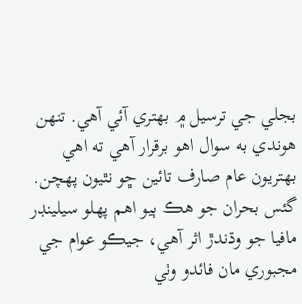بجلي جي ترسيل ۾ بهتري آئي آهي. تنهن هوندي به سوال اهو برقرار آهي ته اهي بهتريون عام صارف تائين ڇو نٿيون پهچن.
گئس بحران جو هڪ ٻيو اهم پهلو سيلينڊر مافيا جو وڌندڙ اثر آهي، جيڪو عوام جي مجبوري مان فائدو وٺي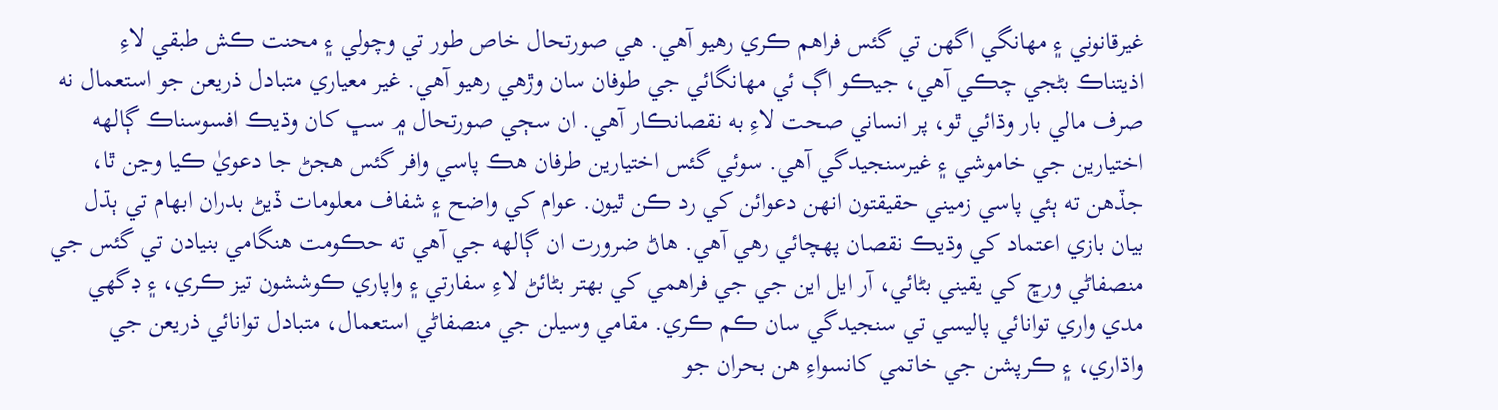غيرقانوني ۽ مهانگي اگهن تي گئس فراهم ڪري رهيو آهي. هي صورتحال خاص طور تي وچولي ۽ محنت ڪش طبقي لاءِ اذيتناڪ بڻجي چڪي آهي، جيڪو اڳ ئي مهانگائي جي طوفان سان وڙهي رهيو آهي. غير معياري متبادل ذريعن جو استعمال نه صرف مالي بار وڌائي ٿو، پر انساني صحت لاءِ به نقصانڪار آهي. ان سڄي صورتحال ۾ سڀ کان وڌيڪ افسوسناڪ ڳالهه اختيارين جي خاموشي ۽ غيرسنجيدگي آهي. سوئي گئس اختيارين طرفان هڪ پاسي وافر گئس هجڻ جا دعويٰ ڪيا وڃن ٿا، جڏهن ته ٻئي پاسي زميني حقيقتون انهن دعوائن کي رد ڪن ٿيون. عوام کي واضح ۽ شفاف معلومات ڏيڻ بدران ابهام تي ٻڌل بيان بازي اعتماد کي وڌيڪ نقصان پهچائي رهي آهي. هاڻ ضرورت ان ڳالهه جي آهي ته حڪومت هنگامي بنيادن تي گئس جي منصفاڻي ورڇ کي يقيني بڻائي، آر ايل اين جي جي فراهمي کي بهتر بڻائڻ لاءِ سفارتي ۽ واپاري ڪوششون تيز ڪري، ۽ ڊگهي مدي واري توانائي پاليسي تي سنجيدگي سان ڪم ڪري. مقامي وسيلن جي منصفاڻي استعمال، متبادل توانائي ذريعن جي واڌاري، ۽ ڪرپشن جي خاتمي کانسواءِ هن بحران جو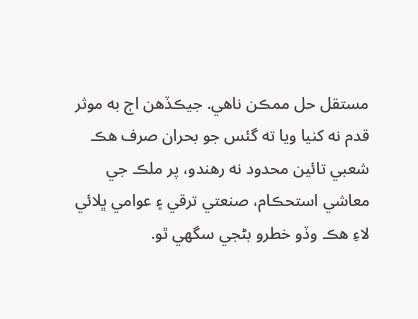مستقل حل ممڪن ناهي. جيڪڏهن اڄ به موثر قدم نه کنيا ويا ته گئس جو بحران صرف هڪ شعبي تائين محدود نه رهندو، پر ملڪ جي معاشي استحڪام، صنعتي ترقي ۽ عوامي ڀلائي لاءِ هڪ وڏو خطرو بڻجي سگهي ٿو.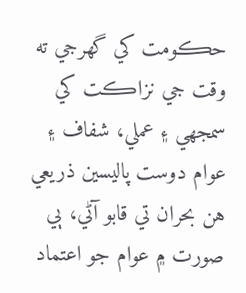حڪومت کي گهرجي ته وقت جي نزاڪت کي سمجهي ۽ عملي، شفاف ۽ عوام دوست پاليسين ذريعي هن بحران تي قابو آڻي، ٻي صورت ۾ عوام جو اعتماد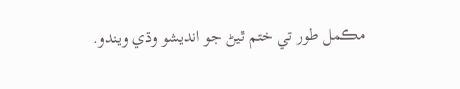مڪمل طور تي ختم ٿيڻ جو انديشو وڌي ويندو.